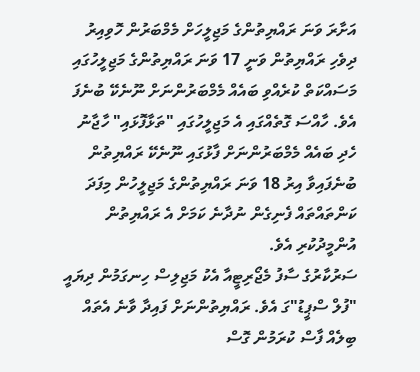އަށާރަ ވަނަ ރައްޔިތުންގެ މަޖިލީހަށް މެމްބަރުން ހޮވިއިރު ދިވެހި ރައްޔިތުން ވަނީ 17 ވަނަ ރައްޔިތުންގެ މަޖިލީހުގައި މަސައްކަތް ކުރެއްވި ބައެއް މެމްބަރުންނަށް ނޫނެކޭ ބުނެފަ އެވެ. ހާއްސަ ގޮތެއްގައި އެ މަޖިލީހުގައި "ތަޅާފޮޅައި" ހާޖާނު ހެދި ބައެއް މެމްބަރުންނަށް ފާޅުގައި ނޫނެކޭ ރައްޔިތުން ބުނެފައިވާ އިރު 18 ވަނަ ރައްޔިތުންގެ މަޖިލީހުން މިފަދަ ކަންތައްތައް ފެނިގެން ނުދާނެ ކަމަށް އެ ރައްޔިތުން އުންމީދުކުރި އެވެ.
ސަރުކާރުގެ ސާފު މެޖޯރިޓީއާ އެކު މަޖިލިސް ހިނގަމުން ދިޔައީ "ފުލް ސްޕީޑު"ގަ އެވެ. ރައްޔިތުންނަށް ފައިދާ ވާނެ އެތައް ބިލެއް ފާސް ކުރަމުން ގޮސް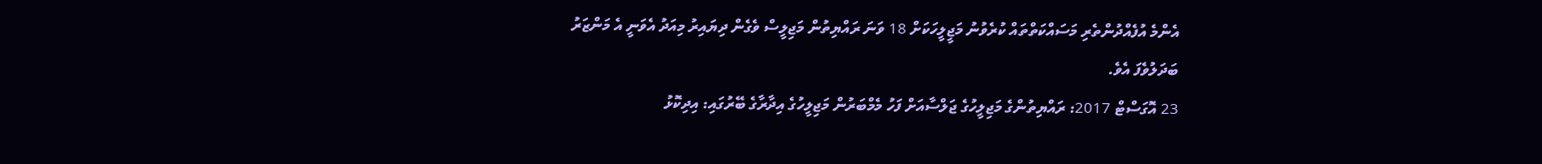އެންމެ އުފެއްދުންތެރި މަސައްކަތްތައް ކުރެވުނު މަޖީލީހަކަށް 18 ވަނަ ރައްޔިތުން މަޖިލީސް ވެގެން ދިޔައިރު މިއަދު އެވަނީ އެ މަންޒަރު ބަދަލުވެފަ އެވެ.
23 އޮގަސްޓް 2017: ރައްޔިތުންގެ މަޖިލީހުގެ ޖަލްސާއަށް ފަހު މެމްބަރުން މަޖިލީހުގެ އިދާރާގެ ބޭރުގައި: އިދިކޮޅު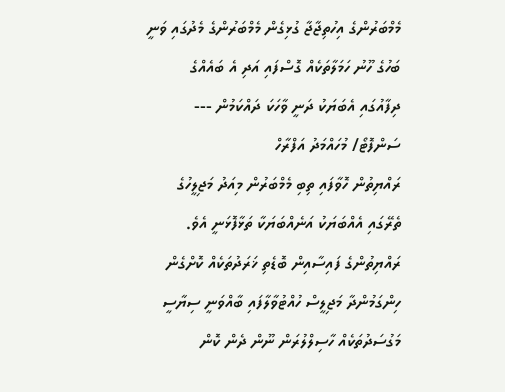މެމްބަރުންގެ އިހުތިޖާޖާ ގުޅިގެން މެމްބަރުންގެ މެދުގައި ވަނީ ބަހުގެ ހޫނު ހަމަލާތަކެއް ގޮސްފައި އަދި އެ ބައެއްގެ ދިފާއުގައި އެބަޔަކު ދަނީ ވާހަކަ ދައްކަމުން --- ސަންފޮޓޯ/ މުހައްމަދު އަފްރާހް
ރައްޔިތުން ހޮވާފައި ތިބި މެމްބަރުން މިއަދު މަޖިލީހުގެ ތެރޭގައި އެއްބަޔަކު އަނެއްބަޔަކާ ތަޅާފޮޅަނީ އެވެ. ރައްޔިތުންގެ ފައިސާއިން ބޮޑެތި ޚަރަދުތަކެއް ކޮށްގެން ހިންގަމުންދާ މަޖިލީސް ހުއްޓުވާލާފައި ބާއްވަނީ ސިޔާސީ މަގުސަދުތަކެއް ހާސިލްލުރަން ނޫން ދެން ކޮން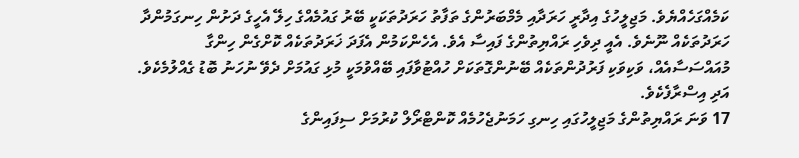ކަމެއްގަހެއްޔެވެ. މަޖިލީހުގެ އިދާރީ ހަރަދާއި މެމްބަރުންގެ ތަފާތު ހަރަދުތަކަކީ ބޭރު ގައުމެއްގެ ހިލޭ އެހީގެ ދަށުން ހިނގަމުންދާ ހަރަދުތަކެއް ނޫނެވެ. އެއީ ދިވެހި ރައްޔިތުންގެ ފައިސާ އެވެ. އެހެންކަމުން އެފަދަ ޚަރަދުތަކެއް ކޮށްގެން ހިންގާ މުއައްސަސާއެއް، ވަކިވަކި ފަރުދުންތަކެއް ބޭނުންގޮތަކަށް ހުއްޓުވާފައި ބޭއްވުމަކީ މުޅި ގައުމަށް ދެވޭ ނުހަނު ބޮޑު ގެއްލުމެކެވެ. އަދި އިސްރާފެކެވެ.
17 ވަނަ ރައްޔިތުންގެ މަޖިލީހުގައި ހިނގި ހަމަނުޖެހުމެއް ކޮންޓްރޯލް ކުރުމަށް ސިފައިންގެ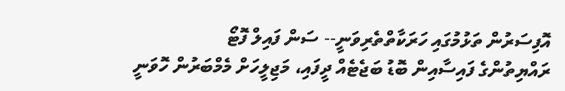އޮފިސަރުން ތަޅުމުގައި ހަރަކާތްތެރިވަނީ-- ސަން ފައިލް ފޮޓޯ
ރައްޔިތުންގެ ފައިސާއިން ބޮޑު ބަޖެޓެއް ދީފައި، މަޖިލީހަށް މެމްބަރުން ހޮވަނީ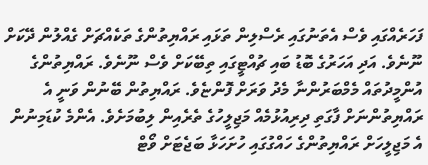ފަހަރެއްގައި ވެސް އެތަނުގައި ރެސްލިން ތަޅައި ރައްޔިތުންގެ ތަކެއްޗަށް ގެއްލުން ދޭކަށް ނޫނެވެ. އަދި އަހަރުގެ ބޮޑު ބައި ޗުއްޓީގައި ތިބޭކަށް ވެސް ނޫނެވެ. ރައްޔިތުންގެ އުންމީދުތައް މެމްބަރުންނާ މެދު ވަރަށް ފޮންޏެވެ. ރައްޔިތުން ބޭނުން ވަނީ އެ ރައްޔިތުންނަށް ފާގަތި ދިރިއުޅުމެއް މަޖިލީހުގެ ތެރެއިން ލިބުމަށެވެ. އެންމެ ކުޑަމިނުން އެ މަޖިލީހަށް ރައްޔިތުންގެ ހައްގުގައި ހުށަހަޅާ ބަޖެޓަށް ވޯޓް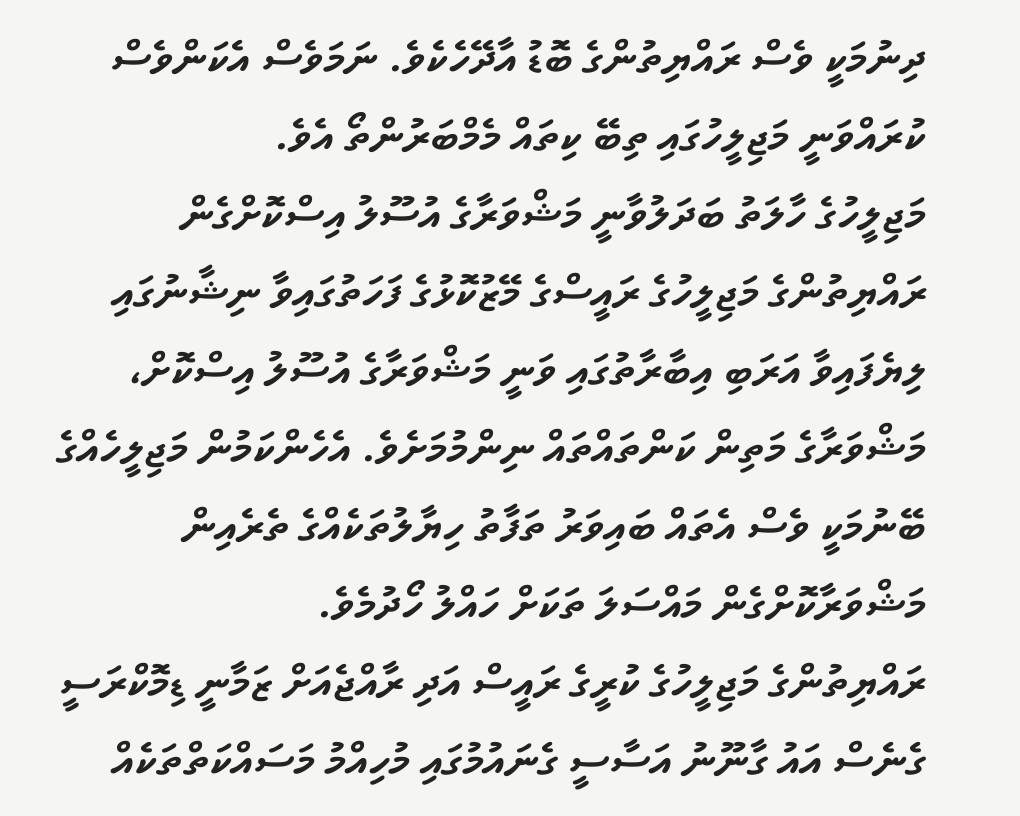ދިނުމަކީ ވެސް ރައްޔިތުންގެ ބޮޑު އާދޭހެކެވެ. ނަމަވެސް އެކަންވެސް ކުރައްވަނީ މަޖިލީހުގައި ތިބޭ ކިތައް މެމްބަރުންތޯ އެވެ.
މަޖިލީހުގެ ހާލަތު ބަދަލުވާނީ މަޝްވަރާގެ އުސޫލު އިސްކޮށްގެން
ރައްޔިތުންގެ މަޖިލީހުގެ ރައީސްގެ މޭޒުކޮޅުގެ ފަހަތުގައިވާ ނިޝާނުގައި ލިޔެފައިވާ އަރަބި އިބާރާތުގައި ވަނީ މަޝްވަރާގެ އުސޫލު އިސްކޮށް، މަޝްވަރާގެ މަތިން ކަންތައްތައް ނިންމުމަށެވެ. އެހެންކަމުން މަޖިލީހެއްގެ ބޭނުމަކީ ވެސް އެތައް ބައިވަރު ތަފާތު ހިޔާލުތަކެއްގެ ތެރެއިން މަޝްވަރާކޮށްގެން މައްސަލަ ތަކަށް ހައްލު ހޯދުމެވެ.
ރައްޔިތުންގެ މަޖިލީހުގެ ކުރީގެ ރައީސް އަދި ރާއްޖެއަށް ޒަމާނީ ޑިމޮކްރަސީ ގެނެސް އައު ގާނޫނު އަސާސީ ގެނައުމުގައި މުހިއްމު މަސައްކަތްތަކެއް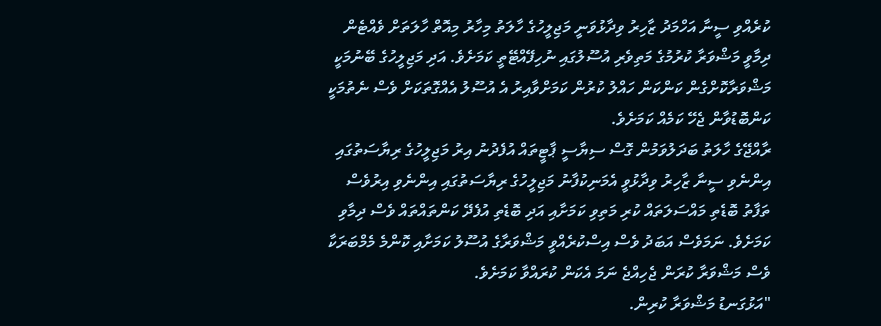ކުރެއްވި ސީނާ އަހްމަދު ޒާހިރު ވިދާޅުވަނީ މަޖިލީހުގެ ހާލަތު މިހާރު މިއޮތް ހާލަތަށް ވެއްޓެން ދިމާވީ މަޝްވަރާ ކުރުމުގެ މަތިވެރި އުސޫލުގައި ނުހިފޭއްޓޭތީ ކަމަށެވެ. އަދި މަޖިލީހުގެ ބޭނުމަކީ މަޝްވަރާކޮށްގެން ކަންކަން ހައްލު ކުރުން ކަމަށްވާއިރު އެ އުސޫލު އެއްގޮތަކަށް ވެސް ނެތުމަކީ ކަންބޮޑުވާން ޖެހޭ ކަމެއް ކަމަށެވެ.
ރާއްޖޭގެ ހާލަތު ބަދަލުވަމުން ގޮސް ސިޔާސީ ޕާޓީތައް އުފެދުނު އިރު މަޖިލީހުގެ ރިޔާސަތުގައި އިންނެވި ސީނާ ޒާހިރު ވިދާޅުވީ އެމަނިކުފާނު މަޖިލީހުގެ ރިޔާސަތުގައި އިންނެވި އިރުވެސް ތަފާތު ބޮޑެތި މައްސަލަތައް ކުރި މަތިވި ކަމަށާއި އަދި ބޮޑެތި އުފެދޭ ކަންތައްތައް ވެސް ދިމާވި ކަމަށެވެ. ނަމަވެސް އަބަދު ވެސް އިސްކުރެއްވީ މަޝްވަރާގެ އުސޫލު ކަމަށާއި ކޮންމެ މެމްބަރަކާ ވެސް މަޝްވަރާ ކުރަން ޖެހިއްޖެ ނަމަ އެކަން ކުރައްވާ ކަމަށެވެ.
"އަޅުގަނޑު މަޝްވަރާ ކުރިން.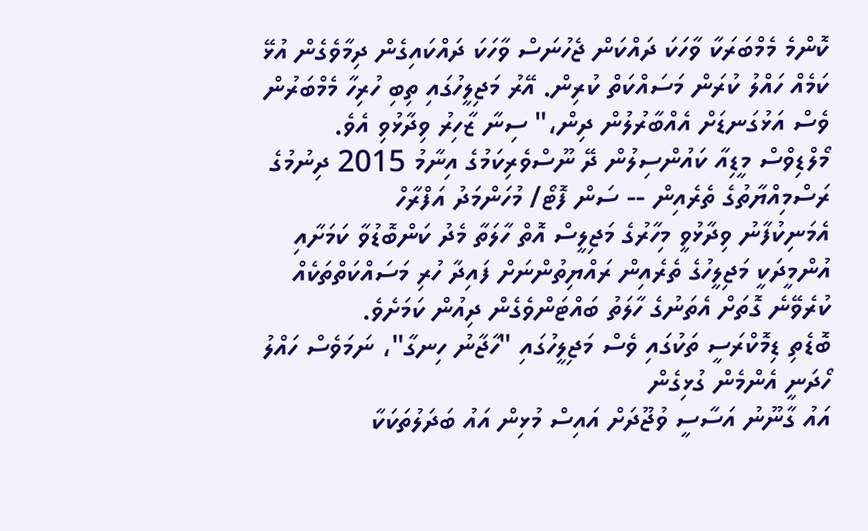ކޮންމެ މެމްބަރަކާ ވާހަކަ ދައްކަން ޖެހުނަސް ވާހަކަ ދައްކައިގެން ދިމާވެގެން އުޅޭ ކަމެއް ހައްލު ކުރަން މަސައްކަތް ކުރިން. އޭރު މަޖިލީހުގައި ތިބި ހުރިހާ މެމްބަރުން ވެސް އަޅުގަނޑަށް އެއްބާރުލުން ދިން،" ސިނާ ޒާހިރު ވިދާޅުވި އެވެ.
މޯލްޑިވްސް މީޑިއާ ކައުންސިލުން ދޭ ނޫސްވެރިކަމުގެ އިނާމު 2015 ދިނުމުގެ ރަސްމިއްޔާތުގެ ތެރެއިން -- ސަން ފޮޓޯ/ މުހަންމަދު އަފްރާހް
އެމަނިކުފާނު ވިދާޅުވީ މިހާރުގެ މަޖިލީސް އޮތް ހާލަތާ މެދު ކަންބޮޑުވާ ކަމަށާއި އުންމީދަކީ މަޖިލީހުގެ ތެރެއިން ރައްޔިތުންނަށް ފައިދާ ހުރި މަސައްކަތްތަކެއް ކުރެވޭނެ ގޮތަށް އެތަނުގެ ހާލަތު ބައްޓަންވެގެން ދިއުން ކަމަށެވެ.
ބޮޑެތި ޑިމޮކްރަސީ ތަކުގައި ވެސް މަޖިލީހުގައި "ހާޖާނު ހިނގާ"، ނަމަވެސް ހައްލު ހޯދަނީ އެންމެން ގުޅިގެން
އައު ގާނޫނު އަސާސީ ވުޖޫދަށް އައިސް މުޅިން އައު ބަދަލުތަކަކާ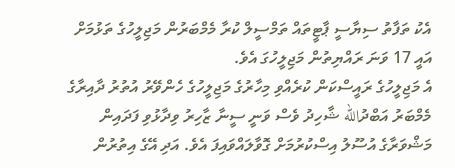އެކު ތަފާތު ސިޔާސީ ޕާޓީތައް ތަމްސީލް ކުރާ މެމްބަރުން މަޖިލީހުގެ ތަޅުމަށް އައީ 17 ވަނަ ރައްޔިތުން މަޖިލީހުގަ އެވެ.
އެ މަޖިލީހުގެ ރައީސްކަން ކުރެއްވި މިހާރުގެ މަޖިލީހުގެ ހެންވޭރު އުތުރު ދާއިރާގެ މެމްބަރު އަބްދުالله ޝާހިދު ވެސް ވަނީ ސީނާ ޒާހިރު ވިދާޅުވި ފަދައިން މަޝްވަރާގެ އުސޫލު އިސްކުރުމަށް ގޮވާލައްވައިފަ އެވެ. އަދި އޭގެ އިތުރުން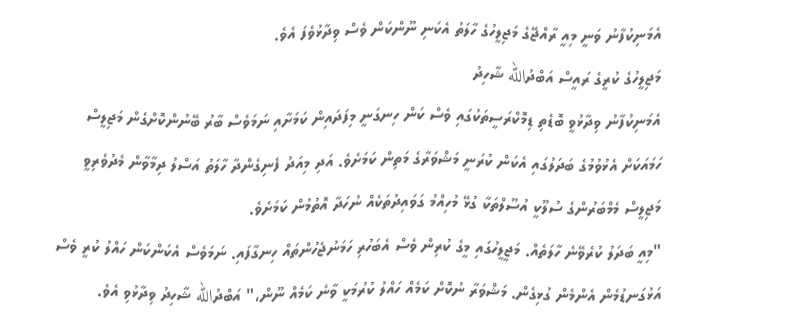އެމަނިކުފާނު ވަނީ މިއީ ރާއްޖޭގެ މަޖިލީހުގެ ހާލަތު އެކަނި ނޫންކަން ވެސް ވިދާޅުވެފަ އެވެ.
މަޖިލީހުގެ ކުރީގެ ރައީސް އަބްދުالله ޝާހިދު
އެމަނިކުފާނު ވިދާޅުވީ ބޮޑެތި ޑިމޮކްރަސީތަކުގައި ވެސް ކަން ހިނގަނީ މިފަދައިން ކަމަށާއި ނަމަވެސް ބާރު ބޭނުންކޮށްގެން މަޖިލީސް ހަމައަކަށް އެޅުވުމުގެ ބަދަލުގައި އެކަން ކުރަނީ މަޝްވަރާގެ މަތިން ކަމަށެވެ. އަދި މިއަދު ފެނިގެންދާ ހާލަތު އަސްލު ދިމާވާން މެދުވެރިވީ މަޖިލީސް މެމްބަރުންގެ ސުލޫކީ އުސޫލްތަކާ ގުޅޭ މުހިއްމު ގަވައިދުތަކެއް ނުހަދާ އޮތުމުން ކަމަށެވެ.
"މިއީ ބަދަލު ކުރެވޭނެ ހާލަތެއް. މަޖީލީހުގައި މީގެ ކުރިން ވެސް އެބަހުރި ހަމަނުޖެހުންތައް ހިނގާފައި. ނަމަވެސް އެކަންކަން ހައްލު ކުރީ ވެސް އަޅުގަނޑުމެން އެންމެން ގުޅިގެން. މަޝްވަރާ ނުކޮށް ކަމެއް ހައްލު ކުރުމަކީ ވާނެ ކަމެއް ނޫން،" އަބްދުالله ޝާހިދު ވިދާޅުވި އެވެ.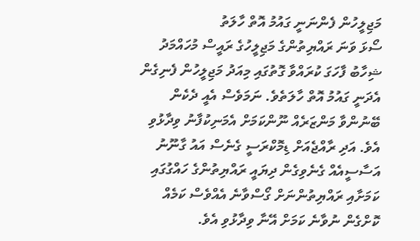މަޖިލީހުން ފެންނަނީ ގައުމު އޮތް ހާލަތު
ސޯޅަ ވަނަ ރައްޔިތުންގެ މަޖިލީހުގެ ރައީސް މުހައްމަދު ޝިހާބު ފާހަގަ ކުރައްވާ ގޮތުގައި މިއަދު މަޖިލީހުން ފެނިގެން އެދަނީ ގައުމު އޮތް ހާލަތެވެ. ނަމަވެސް އެއީ ދެކެން ބޭނުންވާ މަންޒަރެއް ނޫންކަމަށް އެމަނިކުފާނު ވިދާޅުވި އެވެ. އަދި ރާއްޖެއަށް ޑިމޮކްރަސީ ގެނެސް އައު ގާނޫނު އަސާސީއެއް ގެނެވިގެން ދިޔައީ ރައްޔިތުންގެ ހައްގުގައި ކަމަށާއި ރައްޔިތުންނަށް ގޯސްވާނެ އެއްވެސް ކަމެއް ކޮށްގެން ނުވާނެ ކަމަށް އޭނާ ވިދާޅުވި އެވެ.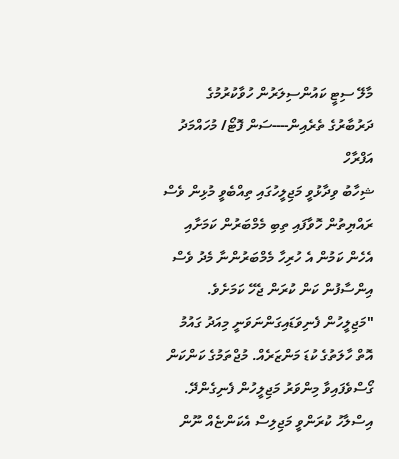މާލޭ ސިޓީ ކައުންސިލަރުން ހުވާކުރުމުގެ ދަރުބާރުގެ ތެރެއިން----ސަން ފޮޓޯ/ މުހައްމަދު އަފްރާހް
ޝިހާބު ވިދާޅުވީ މަޖިލީހުގައި ތިއްބެވީ މުޅިން ވެސް ރައްޔިތުން ހޮވާފައި ތިބި މެމްބަރުން ކަމަށާއި އެހެން ކަމުން އެ ހުރިހާ މެމްބަރުންނާ މެދު ވެސް އިންސާފުން ކަން ކުރަން ޖެހޭ ކަމަށެވެ.
"މަޖިލީހުން ފެނިވަޑައިގަންނަވަނީ މިއަދު ގައުމު އޮތް ހާލަތުގެ ކުޑަ މަންޒަރެއް. މުޖްތަމުގެ ކަންކަން ގޯސްވެފައިވާ މިންވަރު މަޖިލީހުން ފެނިގެންދޭ. އިސްލާހު ކުރަންވީ މަޖިލިސް އެކަންޏެއް ނޫން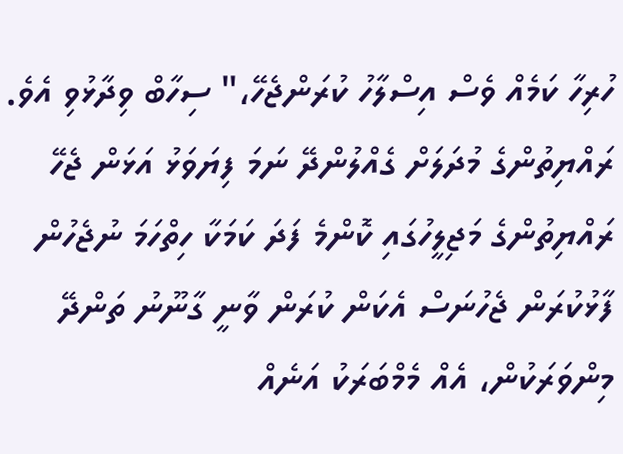ހުރިހާ ކަމެއް ވެސް އިސްލާހު ކުރަންޖެހޭ،" ސިހާބް ވިދާޅުވި އެވެ.
ރައްޔިތުންގެ މުދަލަށް ގެއްލުންދޭ ނަމަ ފިޔަވަޅު އަޅަން ޖެހޭ
ރައްޔިތުންގެ މަޖިލީހުގައި ކޮންމެ ފަދަ ކަމަކާ ހިތްހަމަ ނުޖެހުން ފާޅުކުރަން ޖެހުނަސް އެކަން ކުރަން ވާނީ ގާނޫނު ތަންދޭ މިންވަރަކުން، އެއް މެމްބަރަކު އަނެއް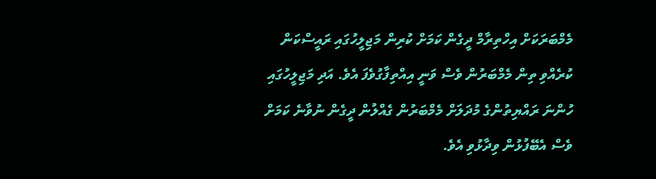މެމްބަރަކަށް އިހްތިރާމް ދީގެން ކަމަށް ކުރިން މަޖިލީހުގައި ރައީސްކަން ކުރެއްވި ތިން މެމްބަރުން ވެސް ވަނީ އިއްތިފާގުވެފަ އެވެ. އަދި މަޖިލީހުގައި ހުންނަ ރައްޔިތުންގެ މުދަލަށް މެމްބަރުން ގެއްލުން ދީގެން ނުވާނެ ކަމަށް ވެސް އެބޭފުޅުން ވިދާޅުވި އެވެ.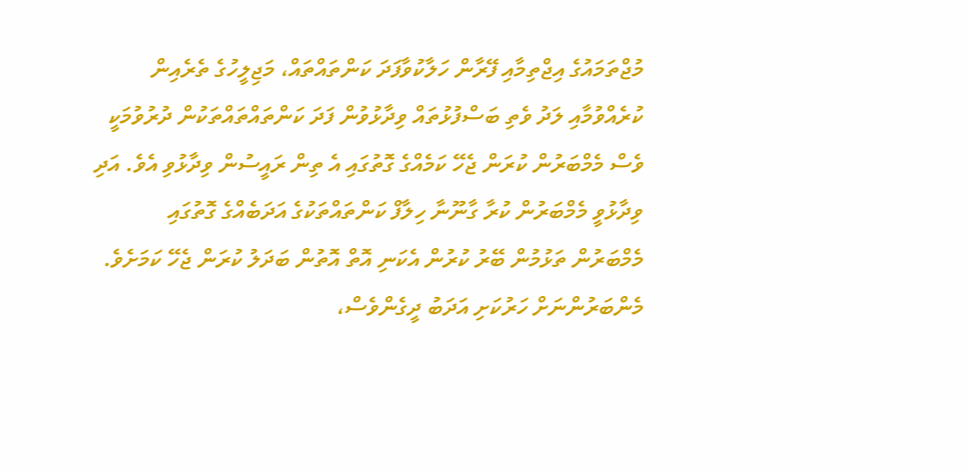މުޖްތަމައުގެ އިޖްތިމާއި ފޭރާން ހަލާކުވާފަދަ ކަންތައްތައް، މަޖިލީހުގެ ތެރެއިން ކުރެއްވުމާއި ލަދު ވެތި ބަސްފުޅުތައް ވިދާޅުވުން ފަދަ ކަންތައްތައްތަކުން ދުރުވުމަކީ ވެސް މެމްބަރުން ކުރަން ޖެހޭ ކަމެއްގެ ގޮތުގައި އެ ތިން ރައީސުން ވިދާޅުވި އެވެ. އަދި ވިދާޅުވީ މެމްބަރުން ކުރާ ގާނޫނާ ހިލާފް ކަންތައްތަކުގެ އަދަބެއްގެ ގޮތުގައި މެމްބަރުން ތަޅުމުން ބޭރު ކުރުން އެކަނި އޮތް އޮތުން ބަދަލު ކުރަން ޖެހޭ ކަމަށެވެ. މެންބަރުންނަށް ހަރުކަށި އަދަބު ދީގެންވެސް،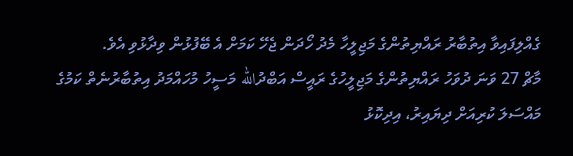ގެއްލިފައިވާ އިތުބާރު ރައްޔިތުންގެ މަޖިލީހާ މެދު ހޯދަން ޖެހޭ ކަމަށް އެ ބޭފުޅުން ވިދާޅުވި އެވެ.
މާޗް 27 ވަނަ ދުވަހު ރައްޔިތުންގެ މަޖިލީހުގެ ރައީސް އަބްދުالله މަސީހު މުހައްމަދު އިތުބާރުނެތް ކަމުގެ މައްސަލަ ކުރިއަށް ދިޔައިރު، އިދިކޮޅު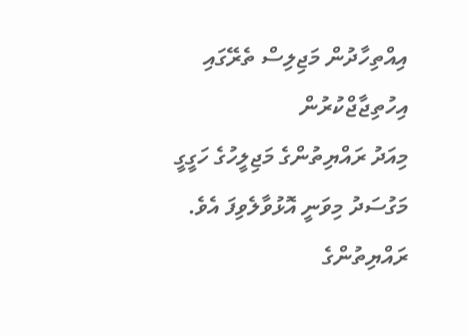އިއްތިހާދުން މަޖިލިސް ތެރޭގައި އިހުތިޖާޖްކުރުން
މިއަދު ރައްޔިތުންގެ މަޖިލީހުގެ ހަގީގީ މަގުސަދު މިވަނީ އޮޅުވާލެވިފަ އެވެ. ރައްޔިތުންގެ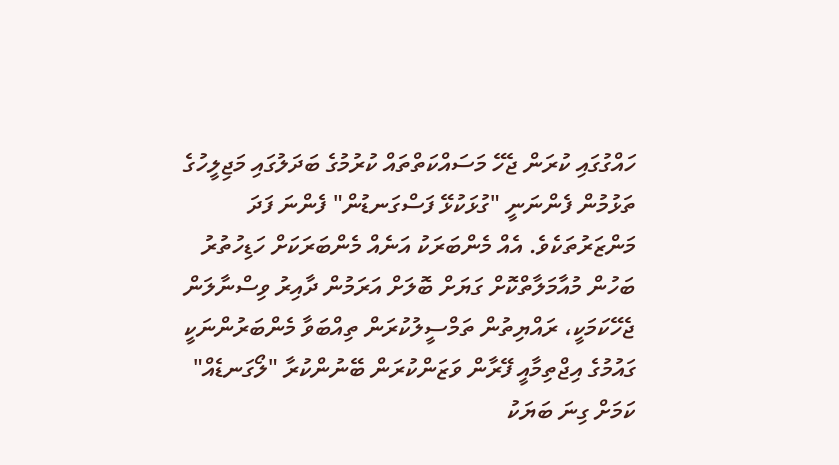ހައްގުގައި ކުރަން ޖެހޭ މަސައްކަތްތައް ކުރުމުގެ ބަދަލުގައި މަޖިލީހުގެ ތަޅުމުން ފެންނަނީ "ގުޅަކުޅޭ ފަސްގަނޑުން" ފެންނަ ފަދަ މަންޒަރުތަކެވެ. އެއް މެންބަރަކު އަނެއް މެންބަރަކަށް ހަޑިހުތުރު ބަހުން މުއާމަލާތްކޮށް ގަޔަށް ބޮލަށް އަރަމުން ދާއިރު ވިސްނާލަން ޖެހޭކަމަކީ، ރައްޔިތުން ތަމްސީލުކުރަން ތިއްބަވާ މެންބަރުންނަކީ ގައުމުގެ އިޖްތިމާއީ ފޭރާން ވަޒަންކުރަން ބޭނުންކުރާ "ލޯގަނޑެއް" ކަމަށް ގިނަ ބަޔަކު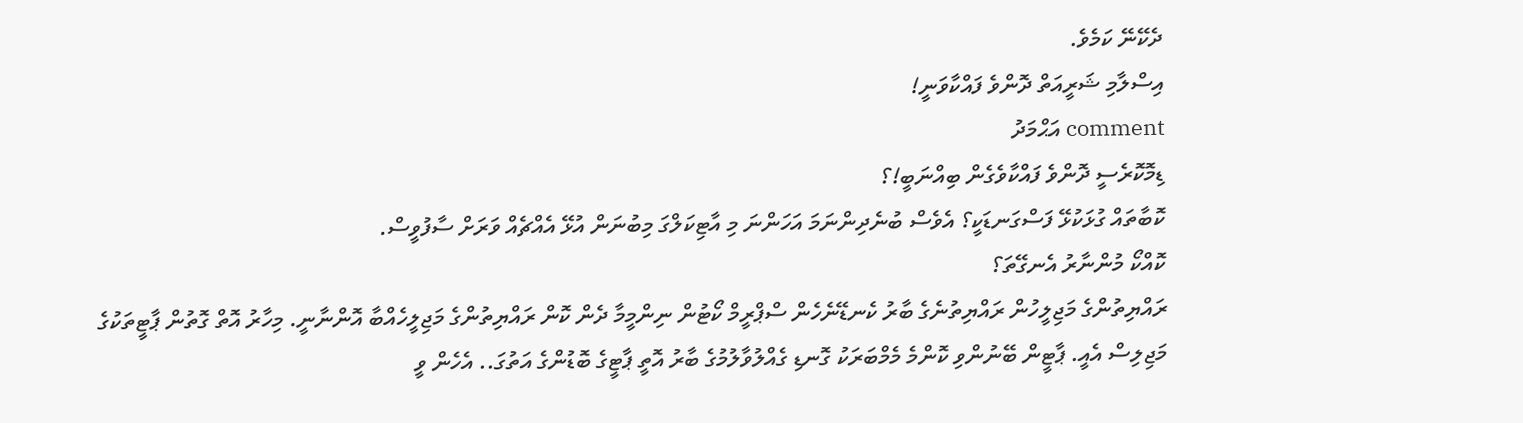ދެކޭނޭ ކަމެވެ.
އިސްލާމި ޝަރީއަތް ދޮންވެ ފައްކާވަނީ!
comment އަޙްމަދު
ޑިމޮކޮރެސީ ދޮންވެ ފައްކާވެގެން ބިއްނަބީ!؟
ކޮބާތައް ގުޅަކުޅޭ ފަސްގަނޑަކީ؟ އެވެސް ބުނެދިންނަމަ އަހަންނަ މި އާޓިކަލްގަ މިބުނަން އުޅޭ އެއްޗެއް ވަރަށް ސާފުވީސް.
ކޮއްކޯ މުންނާރު އެނގޭތަ؟
ރައްޔިތުންގެ މަޖިލީހުން ރައްޔިތުނެގެ ބާރު ކެނޑޭނެހެން ސްޕްރީމް ކޯޓުން ނިންމީމާ ދެން ކޮން ރައްޔިތުންގެ މަޖިލީހެއްބާ އޮންނާނީ. މިހާރު އޮތް ގޮތުން ޕާޓީތަކުގެ މަޖިލިސް އެއީ. ޕާޓީން ބޭނުންވި ކޮންމެ މެމްބަރަކު ގޮނޑި ގެއްލުވާލުމުގެ ބާރު އޮތީ ޕާޓީގެ ބޮޑުންގެ އަތުގަ.. އެހެން ވީ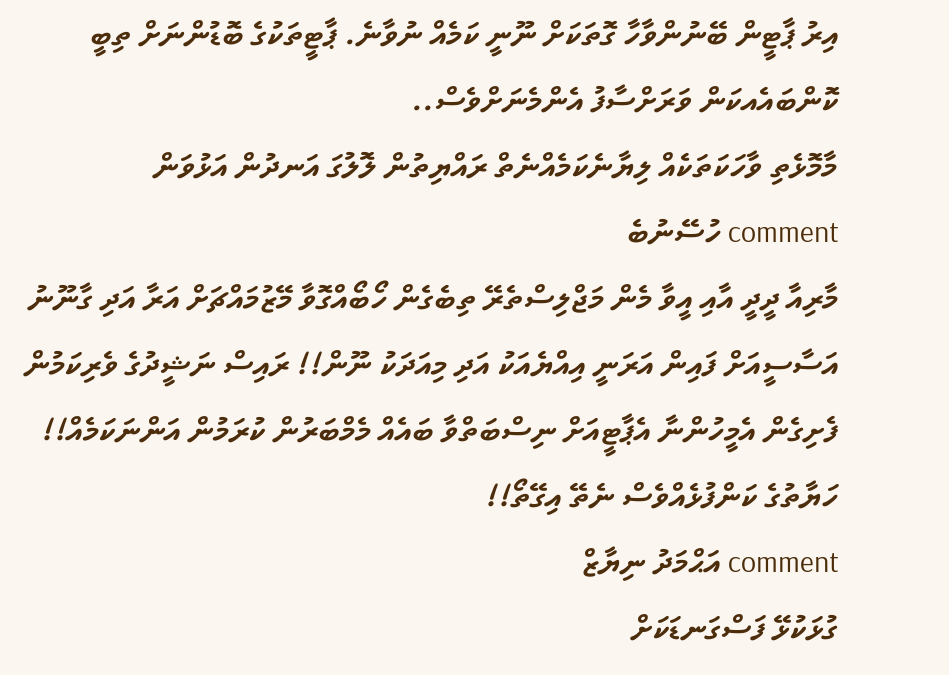އިރު ޕާޓީން ބޭނުންވާހާ ގޮތަކަށް ނޫނީ ކަމެއް ނުވާނެ. ޕާޓީތަކުގެ ބޮޑުންނަށް ތިބީ ކޮންބައެއކަން ވަރަށްސާފު އެންމެނަށްވެސް..
މާމޮޅެތި ވާހަކަތަކެއް ލިޔާނެކަމެއްނެތް ރައްޔިތުން ލޮލުގަ އަނދުން އަޅުވަން
comment ހުސޭނުބެ
މާރިއާ ދީދީ އާއި އީވާ މެން މަޖްލިސްތެރޭ ތިބެގެން ހޯބޯއްގޮވާ މޭޒުމައްޗަށް އަރާ އަދި ގާނޫނު އަސާސީއަށް ފައިން އަރަނީ އިއްޔެއަކު އަދި މިއަދަކު ނޫން!! ރައިސް ނަޝީދުގެ ވެރިކަމުން ފެށިގެން އެމީހުންނާ އެޕާޓީއަށް ނިސްބަތްވާ ބައެއް މެމްބަރުން ކުރަމުން އަންނަކަމެއް!! ހަޔާތުގެ ކަންފުޅެއްވެސް ނެތޭ އިގޭތޯ!!
comment އަޙްމަދު ނިޔާޒް
ގުޅަކުޅޭ ފަސްގަނޑަކަށް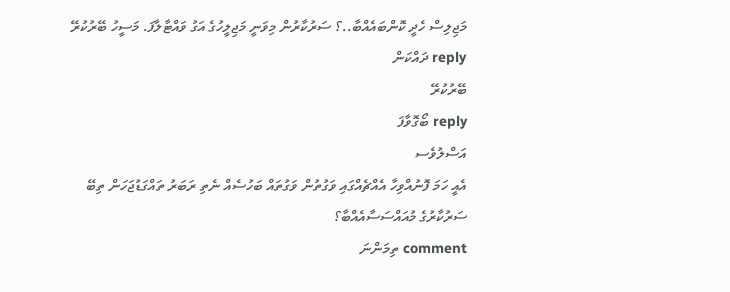މަޖިލިސް ހެދީ ކޮންބައެއްބާ..؟ ސަރުކާރުން މިވަނީ މަޖިލީހުގެ އަގު ވައްޓާލާފަ. މަސީހު ބޭރުކުރޭ
reply ދައްކަން
ބޭރުކުރޭ
reply ބޯގޮވާފަ
އަސްލުވެސ
އެއީ ހަމަ ފޮނުއްވިހާ އެއްޗެއްގައި ވަގުތުން ވަގުތައް ބަހުސެއް ނެތި ރަބަރު ތައްގަޑުޖަހަން ތިބޭ ސަރުކާރުގެ މުއައްސަސާއެއްބާ؟
comment ތިމަންނަ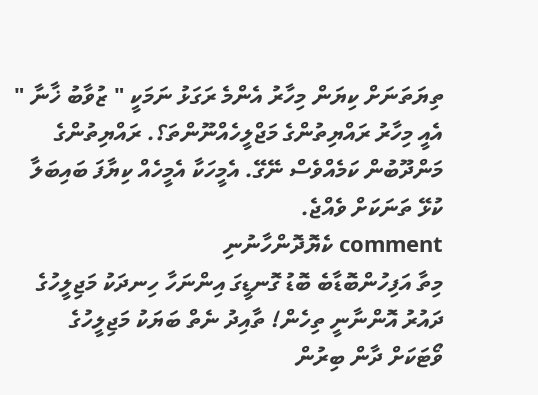ތިޔަތަނަށް ކިޔަން މިހާރު އެންމެ ރަގަޅު ނަމަކީ " ޒުވާބު ޚާނާ "
އެއީ މިހާރު ރައްޔިތުންގެ މަޖްލީހެއްނޫންތަ؟. ރައްޔިތުންގެ މަންދޫބުން ކަމެއްވެސް ނޭގޭ. އެމީހަކާ އެމީހެއް ކިޔާފަ ބައިބަލާ ކުޅޭ ތަނަކަށް ވެއްޖެ.
comment ކެޔޮދޮންހާނުނި
މިތާ އަފިހުންބޮޑާބެ ބޮޑު ގޮނޑީގަ އިންނަހާ ހިނދަކު މަޖިލީހުގެ ދައުރު އޮންނާނީ ތިހެން! ތާއިދު ނެތް ބަޔަކު މަޖިލީހުގެ ވޯޓަކަށް ދާން ބިރުން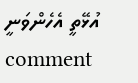އުޅޭތީ އެހެންވަނީ
comment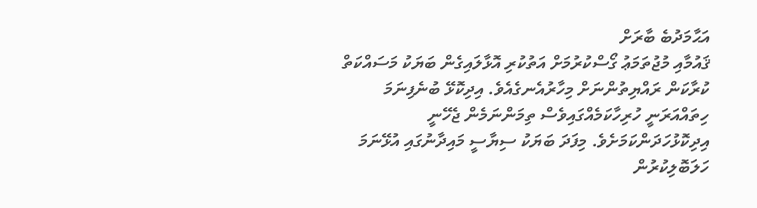އަޙާމަދުބެ ބާރަށް
ޤައުމާއި މުޖުތަމަޢު ގޯސްކުރުމަށް އަތުކުރި އޮޅާލައިގެން ބަޔަކު މަސައްކަތް ކުރާކަން ރައްޔިތުންނަށް މިހާރުއެނގެއެވެ. އިދިކޮޅޭ ބުނެފިނަމަ ހިތައްއަރަނީ ހުރިހާކަމެއްގައިވެސް ތިމަންނަމެން ޖެހޭނީ އިދިކޮޅުހަދަންކަމަށެވެ. މިފަދަ ބަޔަކު ސިޔާސީ މައިދާނުގައި އުޅޭނަމަ ހަލަބޮލިކުރުން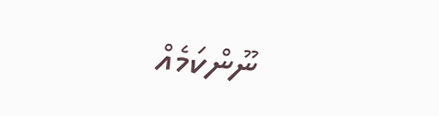ނޫންކަމެއް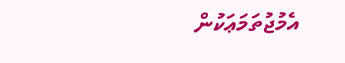އެމުޖުތަމަޢަކުން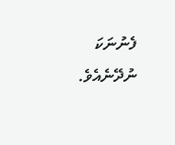ފެނުނަކަ ނުދޭނެއެވެ.